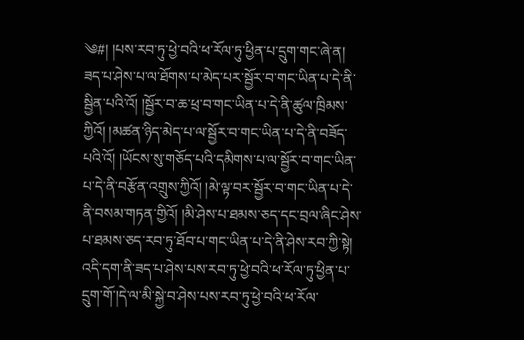༄#། །པས་རབ་ཏུ་ཕྱེ་བའི་ཕ་རོལ་ཏུ་ཕྱིན་པ་དྲུག་གང་ཞེ་ན། ཟད་པ་ཤེས་པ་ལ་ཐོགས་པ་མེད་པར་སྦྱོར་བ་གང་ཡིན་པ་དེ་ནི་སྦྱིན་པའི་འོ། །སྦྱོར་བ་ཆ་ཕྲ་བ་གང་ཡིན་པ་དེ་ནི་ཚུལ་ཁྲིམས་ཀྱིའོ། །མཚན་ཉིད་མེད་པ་ལ་སྦྱོར་བ་གང་ཡིན་པ་དེ་ནི་བཟོད་པའི་འོ། །ཡོངས་སུ་གཅོད་པའི་དམིགས་པ་ལ་སྦྱོར་བ་གང་ཡིན་པ་དེ་ནི་བརྩོན་འགྲུས་ཀྱིའོ། །མེ་ལྟ་བར་སྦྱོར་བ་གང་ཡིན་པ་དེ་ནི་བསམ་གཏན་གྱིའོ། །མི་ཤེས་པ་ཐམས་ཅད་དང་བྲལ་ཞིང་ཤེས་པ་ཐམས་ཅད་རབ་ཏུ་ཐོབ་པ་གང་ཡིན་པ་དེ་ནི་ཤེས་རབ་ཀྱི་སྟེ། འདི་དག་ནི་ཟད་པ་ཤེས་པས་རབ་ཏུ་ཕྱེ་བའི་ཕ་རོལ་ཏུ་ཕྱིན་པ་དྲུག་གོ་།དེ་ལ་མི་སྐྱེ་བ་ཤེས་པས་རབ་ཏུ་ཕྱེ་བའི་ཕ་རོལ་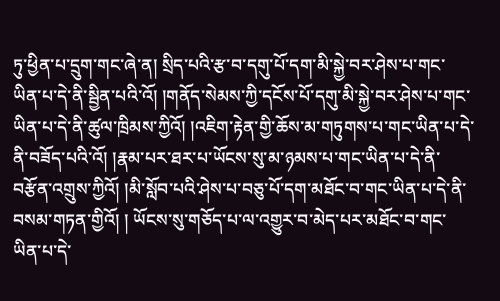ཏུ་ཕྱིན་པ་དྲུག་གང་ཞེ་ན། སྲིད་པའི་རྩ་བ་དགུ་པོ་དག་མི་སྐྱེ་བར་ཤེས་པ་གང་ཡིན་པ་དེ་ནི་སྦྱིན་པའི་འོ། །གནོད་སེམས་ཀྱི་དངོས་པོ་དགུ་མི་སྐྱེ་བར་ཤེས་པ་གང་ཡིན་པ་དེ་ནི་ཚུལ་ཁྲིམས་ཀྱིའོ། །འཇིག་རྟེན་གྱི་ཆོས་མ་གཏུགས་པ་གང་ཡིན་པ་དེ་ནི་བཟོད་པའི་འོ། །རྣམ་པར་ཐར་པ་ཡོངས་སུ་མ་ཉམས་པ་གང་ཡིན་པ་དེ་ནི་བརྩོན་འགྲུས་ཀྱིའོ། །མི་སློབ་པའི་ཤེས་པ་བཅུ་པོ་དག་མཐོང་བ་གང་ཡིན་པ་དེ་ནི་བསམ་གཏན་གྱིའོ། ། ཡོངས་སུ་གཅོད་པ་ལ་འགྱུར་བ་མེད་པར་མཐོང་བ་གང་ཡིན་པ་དེ་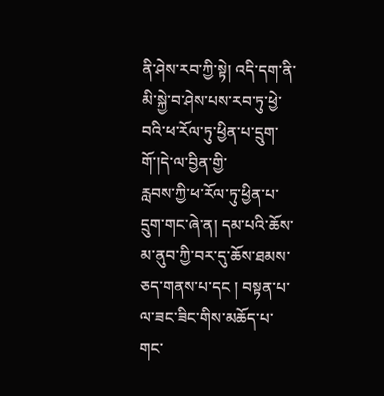ནི་ཤེས་རབ་ཀྱི་སྟེ། འདི་དག་ནི་མི་སྐྱེ་བ་ཤེས་པས་རབ་ཏུ་ཕྱེ་བའི་ཕ་རོལ་ཏུ་ཕྱིན་པ་དྲུག་གོ་།དེ་ལ་བྱིན་གྱི་
རླབས་ཀྱི་ཕ་རོལ་ཏུ་ཕྱིན་པ་དྲུག་གང་ཞེ་ན། དམ་པའི་ཆོས་མ་ནུབ་ཀྱི་བར་དུ་ཆོས་ཐམས་ཅད་གནས་པ་དང ། བསྟན་པ་ལ་ཟང་ཟིང་གིས་མཆོད་པ་གང་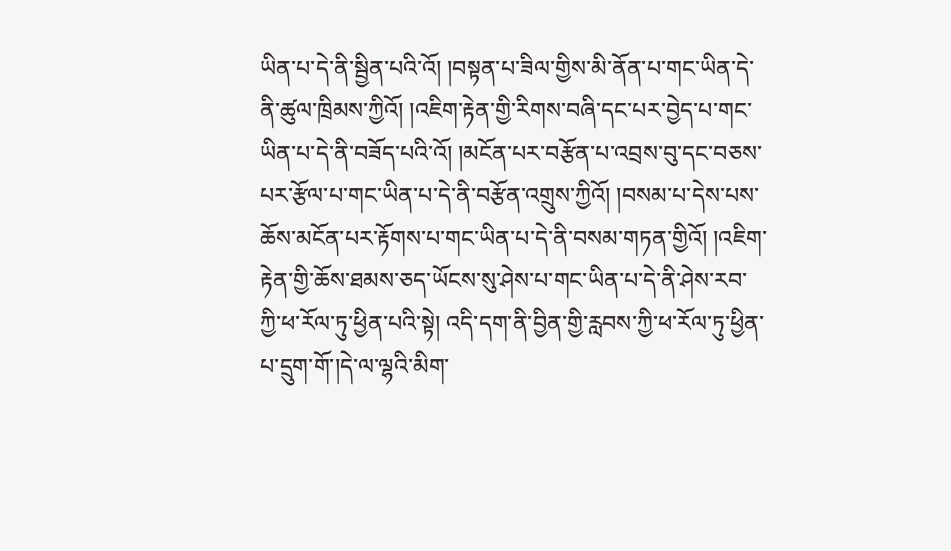ཡིན་པ་དེ་ནི་སྦྱིན་པའི་འོ། །བསྟན་པ་ཟིལ་གྱིས་མི་ནོན་པ་གང་ཡིན་དེ་ནི་ཚུལ་ཁྲིམས་ཀྱིའོ། །འཇིག་རྟེན་གྱི་རིགས་བཞི་དང་པར་བྱེད་པ་གང་ཡིན་པ་དེ་ནི་བཟོད་པའི་འོ། །མངོན་པར་བརྩོན་པ་འབྲས་བུ་དང་བཅས་པར་རྩོལ་པ་གང་ཡིན་པ་དེ་ནི་བརྩོན་འགྲུས་ཀྱིའོ། །བསམ་པ་དེས་པས་ཆོས་མངོན་པར་རྟོགས་པ་གང་ཡིན་པ་དེ་ནི་བསམ་གཏན་གྱིའོ། །འཇིག་རྟེན་གྱི་ཆོས་ཐམས་ཅད་ཡོངས་སུ་ཤེས་པ་གང་ཡིན་པ་དེ་ནི་ཤེས་རབ་ཀྱི་ཕ་རོལ་ཏུ་ཕྱིན་པའི་སྟེ། འདི་དག་ནི་བྱིན་གྱི་རླབས་ཀྱི་ཕ་རོལ་ཏུ་ཕྱིན་པ་དྲུག་གོ་།དེ་ལ་ལྷའི་མིག་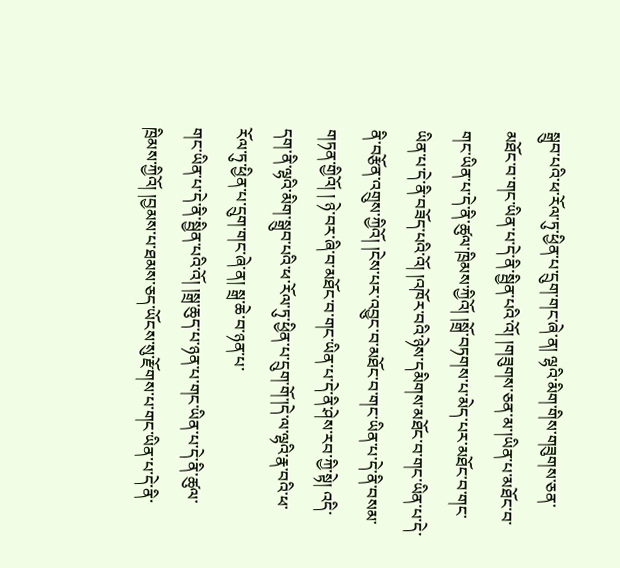སྒྲུབ་པའི་ཕ་རོལ་ཏུ་ཕྱིན་པ་དྲུག་གང་ཞེ་ན། ལྷའི་མིག་གིས་གཟུགས་ཅན་མཐོང་བ་གང་ཡིན་པ་དེ་ནི་སྦྱིན་པའི་འོ། །གཟུགས་ཅན་མ་།ཡིན་པ་མཐོང་བ་གང་ཡིན་པ་དེ་ནི་ཚུལ་ཁྲིམས་ཀྱིའོ། །སྒྲོ་བཏགས་པ་མེད་པར་མཐོང་བ་གང་ཡིན་པ་དེ་ནི་བཟོད་པའི་འོ། །འཁོར་བའི་ཉེས་དམིགས་མཐོང་བ་གང་ཡིན་པ་དེ་ནི་བརྩོན་འགྲུས་ཀྱིའོ། །ངེས་པར་འབྱུང་བ་མཐོང་བ་གང་ཡིན་པ་དེ་ནི་བསམ་གཏན་གྱིའོ། ། ཉེ་བར་ཞི་བ་མཐོང་བ་གང་ཡིན་པ་དེ་ནི་ཤེས་རབ་ཀྱི་སྟེ། འདི་དག་ནི་ལྷའི་མིག་སྒྲུབ་པའི་ཕ་རོལ་ཏུ་ཕྱིན་པ་དྲུག་གོ་།དེ་ལ་ལྷའི་རྣ་བའི་ཕ་རོལ་ཏུ་ཕྱིན་པ་དྲུག་གང་ཞེ་ན། སྒྲ་ཆེ་བ་ཉན་པ་
གང་ཡིན་པ་དེ་ནི་སྦྱིན་པའི་འོ། །སྒྲ་ཆུད་པ་ཉན་པ་གང་ཡིན་པ་དེ་ནི་ཚུལ་ཁྲིམས་ཀྱིའོ། །བྱམས་པ་ཐམས་ཅད་ཡོངས་སུ་རྫོགས་པ་གང་ཡིན་པ་དེ་ནི་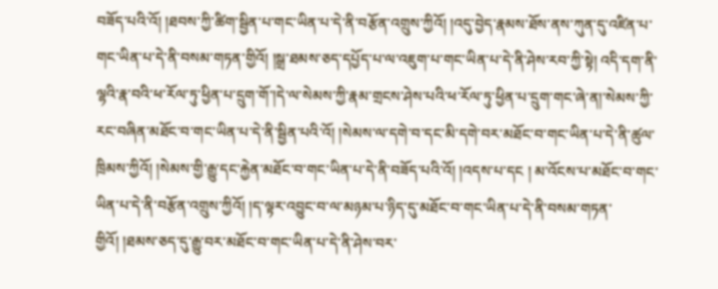བཟོད་པའི་འོ། །ཐབས་ཀྱི་ཚིག་སྦྱིན་པ་གང་ཡིན་པ་དེ་ནི་བརྩོན་འགྲུས་ཀྱིའོ། །འདུ་བྱེད་རྣམས་ཐོས་ནས་ཀུན་དུ་འཛིན་པ་གང་ཡིན་པ་དེ་ནི་བསམ་གཏན་གྱིའོ། །སྒྲ་ཐམས་ཅད་དཔྱོད་པ་ལ་འཇུག་པ་གང་ཡིན་པ་དེ་ནི་ཤེས་རབ་ཀྱི་སྟེ། འདི་དག་ནི་ལྷའི་རྣ་བའི་ཕ་རོལ་ཏུ་ཕྱིན་པ་དྲུག་གོ་།དེ་ལ་སེམས་ཀྱི་རྣམ་གྲངས་ཤེས་པའི་ཕ་རོལ་ཏུ་ཕྱིན་པ་དྲུག་གང་ཞེ་ན།་སེམས་ཀྱི་རང་བཞིན་མཐོང་བ་གང་ཡིན་པ་དེ་ནི་སྦྱིན་པའི་འོ། །སེམས་ལ་དགེ་བ་དང་མི་དགེ་བར་མཐོང་བ་གང་ཡིན་པ་དེ་ནི་ཚུལ་ཁྲིམས་ཀྱིའོ། །སེམས་གྱི་རྒྱུ་དང་རྐྱེན་མཐོང་བ་གང་ཡིན་པ་དེ་ནི་བཟོད་པའི་འོ། །འདས་པ་དང ། མ་འོངས་པ་མཐོང་བ་གང་ཡིན་པ་དེ་ནི་བརྩོན་འགྲུས་ཀྱིའོ། །ད་ལྟར་འབྱུང་བ་ལ་མཉམ་པ་ཉིད་དུ་མཐོང་བ་གང་ཡིན་པ་དེ་ནི་བསམ་གཏན་གྱིའོ། །ཐམས་ཅད་དུ་རྒྱུ་བར་མཐོང་བ་གང་ཡིན་པ་དེ་ནི་ཤེས་བར་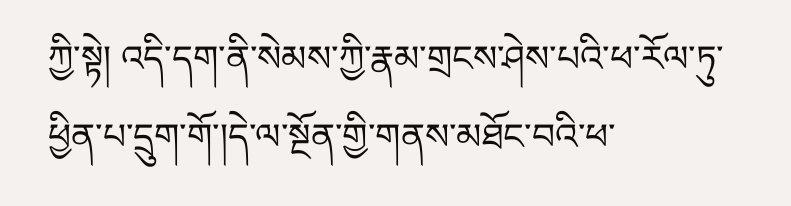ཀྱི་སྟེ། འདི་དག་ནི་སེམས་ཀྱི་རྣམ་གྲངས་ཤེས་པའི་ཕ་རོལ་ཏུ་ཕྱིན་པ་དྲུག་གོ་།དེ་ལ་སྔོན་གྱི་གནས་མཐོང་བའི་ཕ་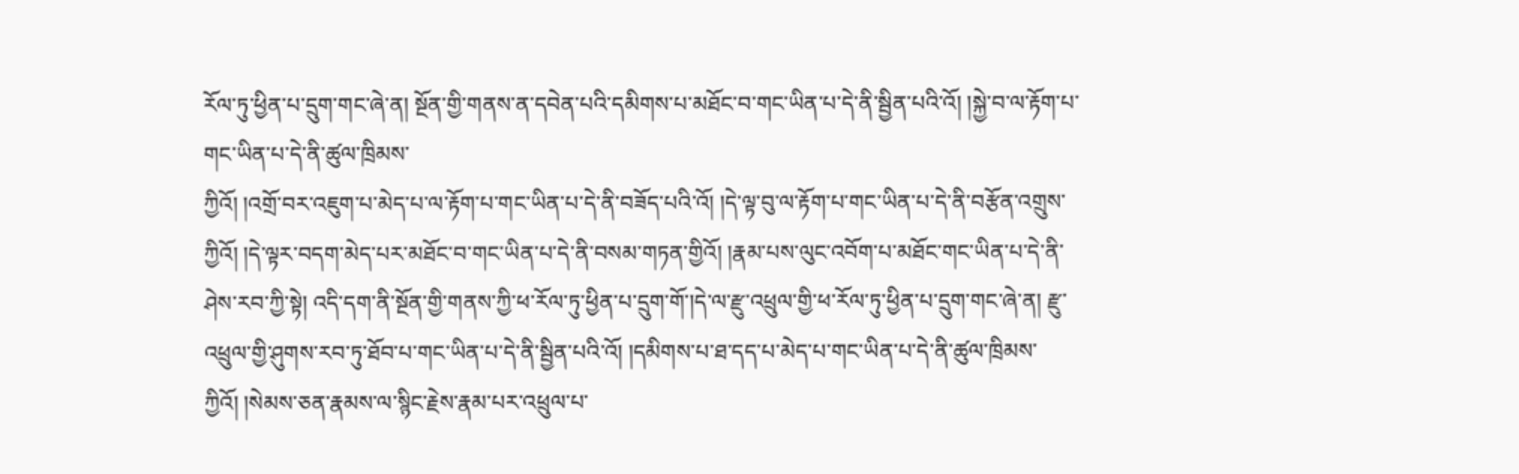རོལ་ཏུ་ཕྱིན་པ་དྲུག་གང་ཞེ་ན། སྔོན་གྱི་གནས་ན་དབེན་པའི་དམིགས་པ་མཐོང་བ་གང་ཡིན་པ་དེ་ནི་སྦྱིན་པའི་འོ། །སྐྱེ་བ་ལ་རྟོག་པ་གང་ཡིན་པ་དེ་ནི་ཚུལ་ཁྲིམས་
ཀྱིའོ། །འགྲོ་བར་འཇུག་པ་མེད་པ་ལ་རྟོག་པ་གང་ཡིན་པ་དེ་ནི་བཟོད་པའི་འོ། །དེ་ལྟ་བུ་ལ་རྟོག་པ་གང་ཡིན་པ་དེ་ནི་བརྩོན་འགྲུས་ཀྱིའོ། །དེ་ལྟར་བདག་མེད་པར་མཐོང་བ་གང་ཡིན་པ་དེ་ནི་བསམ་གཏན་གྱིའོ། །རྣམ་པས་ལུང་འབོག་པ་མཐོང་གང་ཡིན་པ་དེ་ནི་ཤེས་རབ་ཀྱི་སྟེ། འདི་དག་ནི་སྔོན་གྱི་གནས་ཀྱི་ཕ་རོལ་ཏུ་ཕྱིན་པ་དྲུག་གོ་།དེ་ལ་རྫུ་འཕྲུལ་གྱི་ཕ་རོལ་ཏུ་ཕྱིན་པ་དྲུག་གང་ཞེ་ན། རྫུ་འཕྲུལ་གྱི་ཤུགས་རབ་ཏུ་ཐོབ་པ་གང་ཡིན་པ་དེ་ནི་སྦྱིན་པའི་འོ། །དམིགས་པ་ཐ་དད་པ་མེད་པ་གང་ཡིན་པ་དེ་ནི་ཚུལ་ཁྲིམས་ཀྱིའོ། །སེམས་ཅན་རྣམས་ལ་སྙིང་རྗེས་རྣམ་པར་འཕྲུལ་པ་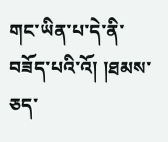གང་ཡིན་པ་དེ་ནི་བཟོད་པའི་འོ། །ཐམས་ཅད་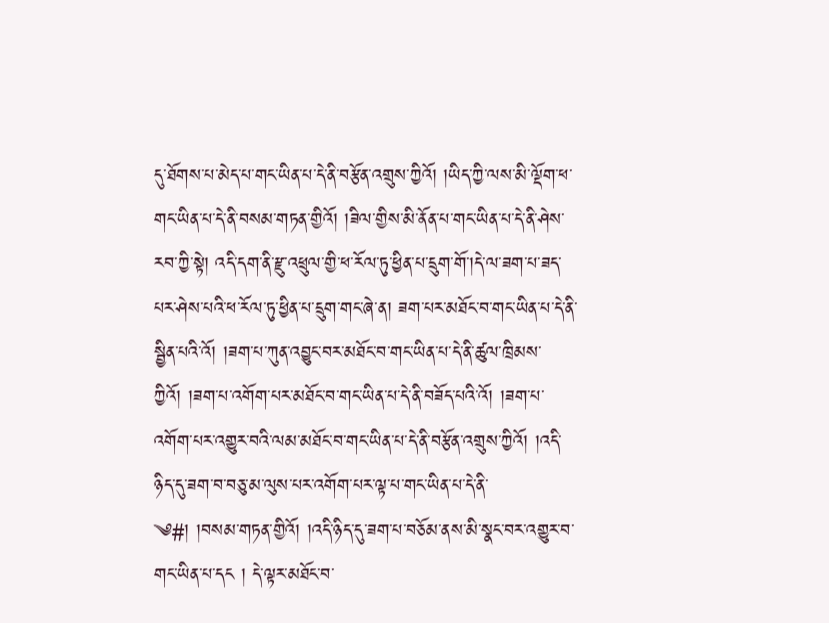དུ་ཐོགས་པ་མེད་པ་གང་ཡིན་པ་དེ་ནི་བརྩོན་འགྲུས་ཀྱིའོ། །ཡིད་ཀྱི་ལས་མི་ལྡོག་ཕ་གང་ཡིན་པ་དེ་ནི་བསམ་གཏན་གྱིའོ། །ཟིལ་གྱིས་མི་ནོན་པ་གང་ཡིན་པ་དེ་ནི་ཤེས་རབ་ཀྱི་སྟེ། འདི་དག་ནི་རྫུ་འཕྲུལ་གྱི་ཕ་རོལ་ཏུ་ཕྱིན་པ་དྲུག་གོ་།དེ་ལ་ཟག་པ་ཟད་པར་ཤེས་པའི་ཕ་རོལ་ཏུ་ཕྱིན་པ་དྲུག་གང་ཞེ་ན། ཟག་པར་མཐོང་བ་གང་ཡིན་པ་དེ་ནི་སྦྱིན་པའི་འོ། །ཟག་པ་ཀུན་འབྱུང་བར་མཐོང་བ་གང་ཡིན་པ་དེ་ནི་ཚུལ་ཁྲིམས་ཀྱིའོ། །ཟག་པ་འགོག་པར་མཐོང་བ་གང་ཡིན་པ་དེ་ནི་བཟོད་པའི་འོ། །ཟག་པ་འགོག་པར་འགྱུར་བའི་ལམ་མཐོང་བ་གང་ཡིན་པ་དེ་ནི་བརྩོན་འགྲུས་ཀྱིའོ། །འདི་ཉིད་དུ་ཟག་བ་བཅུ་མ་ལུས་པར་འགོག་པར་ལྟ་པ་གང་ཡིན་པ་དེ་ནི་
༄#། །བསམ་གཏན་གྱིའོ། །འདི་ཉིད་དུ་ཟག་པ་བཅོམ་ནས་མི་སྣང་བར་འགྱུར་བ་གང་ཡིན་པ་དང ། དེ་ལྟར་མཐོང་བ་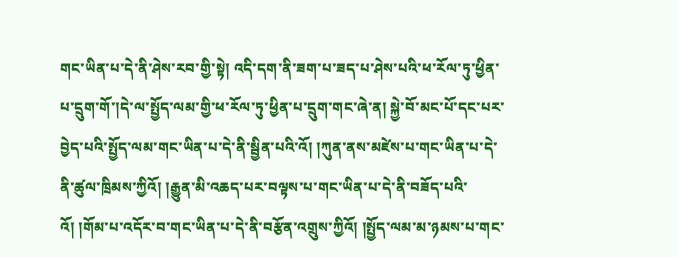གང་ཡིན་པ་དེ་ནི་ཤེས་རབ་གྱི་སྟེ། འདི་དག་ནི་ཟག་པ་ཟད་པ་ཤེས་པའི་ཕ་རོལ་ཏུ་ཕྱིན་པ་དྲུག་གོ་།དེ་ལ་སྤྱོད་ལམ་གྱི་ཕ་རོལ་ཏུ་ཕྱིན་པ་དྲུག་གང་ཞེ་ན། སྐྱེ་བོ་མང་པོ་དང་པར་བྱེད་པའི་སྤྱོད་ལམ་གང་ཡིན་པ་དེ་ནི་སྦྱིན་པའི་འོ། །ཀུན་ནས་མཛེས་པ་གང་ཡིན་པ་དེ་ནི་ཚུལ་ཁྲིམས་ཀྱིའོ། །རྒྱུན་མི་འཆད་པར་བལྟས་པ་གང་ཡིན་པ་དེ་ནི་བཟོད་པའི་འོ། །གོམ་པ་འདོར་བ་གང་ཡིན་པ་དེ་ནི་བརྩོན་འགྲུས་ཀྱིའོ། །སྤྱོད་ལམ་མ་ཉམས་པ་གང་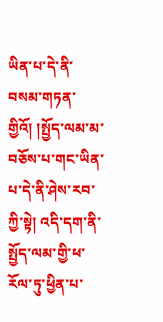ཡིན་པ་དེ་ནི་བསམ་གཏན་གྱིའོ། །སྤྱོད་ལམ་མ་བཅོས་པ་གང་ཡིན་པ་དེ་ནི་ཤེས་རབ་ཀྱི་སྟེ། འདི་དག་ནི་སྤྱོད་ལམ་གྱི་ཕ་རོལ་ཏུ་ཕྱིན་པ་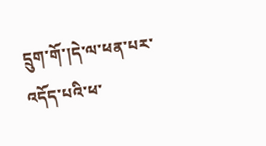དྲུག་གོ་།དེ་ལ་ཕན་པར་འདོད་པའི་ཕ་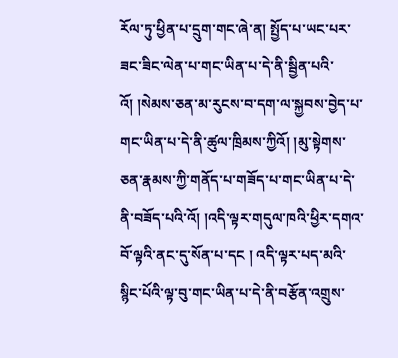རོལ་ཏུ་ཕྱིན་པ་དྲུག་གང་ཞེ་ན། སྤྱོད་པ་ཡང་པར་ཟང་ཟིང་ལེན་པ་གང་ཡིན་པ་དེ་ནི་སྦྱིན་པའི་འོ། །སེམས་ཅན་མ་རུངས་བ་དག་ལ་སྐྱབས་བྱེད་པ་གང་ཡིན་པ་དེ་ནི་ཚུལ་ཁྲིམས་ཀྱིའོ། །མུ་སྟེགས་ཅན་རྣམས་ཀྱི་གནོད་པ་གཟོད་པ་གང་ཡིན་པ་དེ་ནི་བཟོད་པའི་འོ། །འདི་ལྟར་གདུལ་ཁའི་ཕྱིར་དགའ་བོ་ལྟའི་ནང་དུ་སོན་པ་དང ། འདི་ལྟར་པད་མའི་སྙིང་པོའི་ལྟ་བུ་གང་ཡིན་པ་དེ་ནི་བརྩོན་འགྲུས་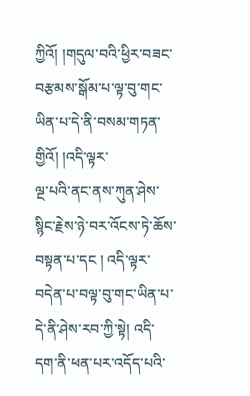ཀྱིའོ། །གདུལ་བའི་ཕྱིར་བཟང་བརྩམས་སྒོམ་པ་ལྟ་བུ་གང་ཡིན་པ་དེ་ནི་བསམ་གཏན་གྱིའོ། །འདི་ལྟར་
ལྔ་པའི་ནང་ནས་ཀུན་ཤེས་སྙིང་རྗེས་ཉེ་བར་འོངས་ཏེ་ཆོས་བསྟན་པ་དང ། འདི་ལྟར་བདེན་པ་བལྟ་བུ་གང་ཡིན་པ་དེ་ནི་ཤེས་རབ་ཀྱི་སྟེ། འདི་དག་ནི་ཕན་པར་འདོད་པའི་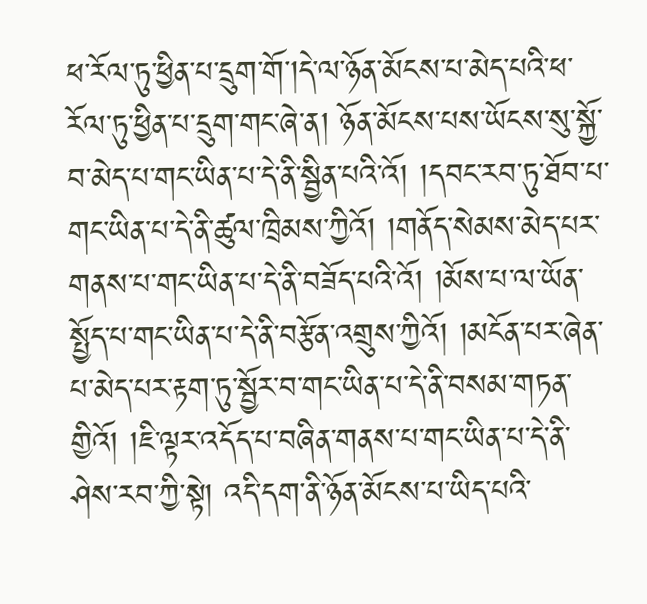ཕ་རོལ་ཏུ་ཕྱིན་པ་དྲུག་གོ་།དེ་ལ་ཉོན་མོངས་པ་མེད་པའི་ཕ་རོལ་ཏུ་ཕྱིན་པ་དྲུག་གང་ཞེ་ན། ཉོན་མོངས་པས་ཡོངས་སུ་སྐྱོ་བ་མེད་པ་གང་ཡིན་པ་དེ་ནི་སྦྱིན་པའི་འོ། །དབང་རབ་ཏུ་ཐོབ་པ་གང་ཡིན་པ་དེ་ནི་ཚུལ་ཁྲིམས་ཀྱིའོ། །གནོད་སེམས་མེད་པར་གནས་པ་གང་ཡིན་པ་དེ་ནི་བཟོད་པའི་འོ། །མོས་པ་ལ་ཡོན་སྤྱོད་པ་གང་ཡིན་པ་དེ་ནི་བརྩོན་འགྲུས་ཀྱིའོ། །མངོན་པར་ཞེན་པ་མེད་པར་རྟག་ཏུ་སྦྱོར་བ་གང་ཡིན་པ་དེ་ནི་བསམ་གཏན་གྱིའོ། །ཇི་ལྟར་འདོད་པ་བཞིན་གནས་པ་གང་ཡིན་པ་དེ་ནི་ཤེས་རབ་ཀྱི་སྟེ། འདི་དག་ནི་ཉོན་མོངས་པ་ཡིད་པའི་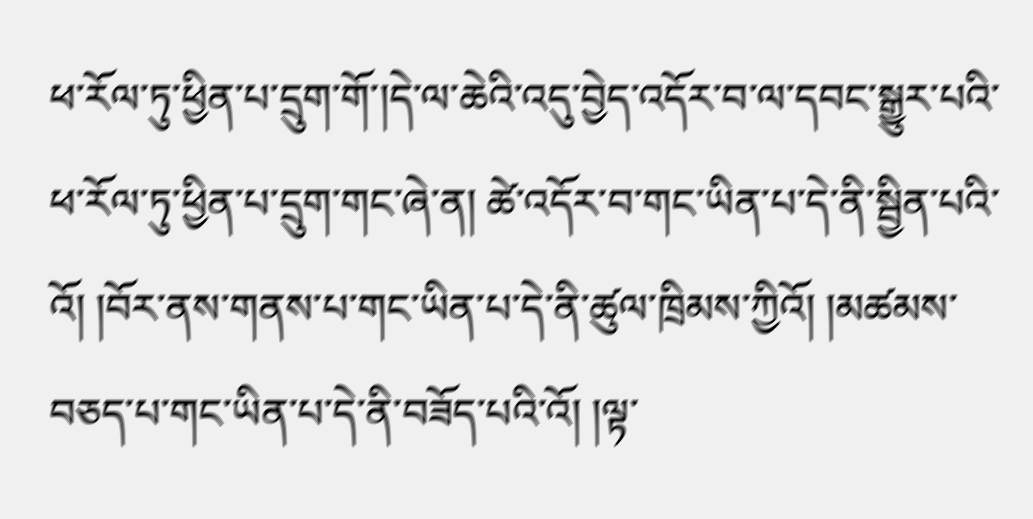ཕ་རོལ་ཏུ་ཕྱིན་པ་དྲུག་གོ་།དེ་ལ་ཆེའི་འདུ་བྱེད་འདོར་བ་ལ་དབང་སྒྱུར་པའི་ཕ་རོལ་ཏུ་ཕྱིན་པ་དྲུག་གང་ཞེ་ན། ཚེ་འདོར་བ་གང་ཡིན་པ་དེ་ནི་སྦྱིན་པའི་འོ། །བོར་ནས་གནས་པ་གང་ཡིན་པ་དེ་ནི་ཚུལ་ཁྲིམས་ཀྱིའོ། །མཚམས་བཅད་པ་གང་ཡིན་པ་དེ་ནི་བཟོད་པའི་འོ། །ལྟ་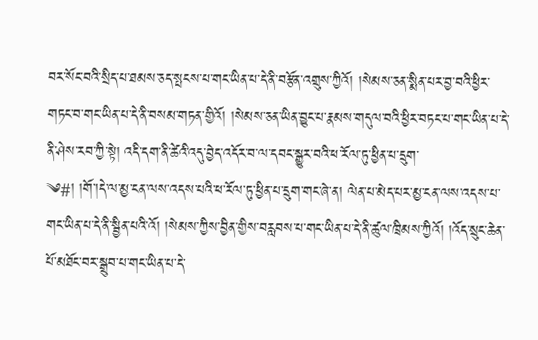བར་སོང་བའི་སྲིད་པ་ཐམས་ཅད་སྤངས་པ་གང་ཡིན་པ་དེ་ནི་བརྩོན་འགྲུས་ཀྱིའོ། །སེམས་ཅན་སྨིན་པར་བྱ་བའི་ཕྱིར་གཏང་བ་གང་ཡིན་པ་དེ་ནི་བསམ་གཏན་གྱིའོ། །སེམས་ཅན་ཡིན་བྱུང་པ་རྣམས་གདུལ་བའི་ཕྱིར་བཏང་པ་གང་ཡིན་པ་དེ་ནི་ཤེས་རབ་ཀྱི་སྟེ། འདི་དག་ནི་ཚེའི་འདུ་བྱེད་འདོར་བ་ལ་དབང་སྒྱུར་བའི་ཕ་རོལ་ཏུ་ཕྱིན་པ་དྲུག་
༄#། །གོ་།དེ་ལ་མྱ་ངན་ལས་འདས་པའི་ཕ་རོལ་ཏུ་ཕྱིན་པ་དྲུག་གང་ཞེ་ན། ལེན་པ་མེད་པར་མྱ་ངན་ལས་འདས་པ་གང་ཡིན་པ་དེ་ནི་སྦྱིན་པའི་འོ། །སེམས་ཀྱིས་བྱིན་གྱིས་བརླབས་པ་གང་ཡིན་པ་དེ་ནི་ཚུལ་ཁྲིམས་ཀྱིའོ། །འོད་སྲུང་ཆེན་པོ་མཐོང་བར་སྒྲུབ་པ་གང་ཡིན་པ་དེ་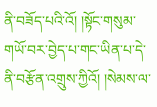ནི་བཟོད་པའི་འོ། །སྟོང་གསུམ་གཡོ་བར་བྱེད་པ་གང་ཡིན་པ་དེ་ནི་བརྩོན་འགྲུས་ཀྱིའོ། །སེམས་ལ་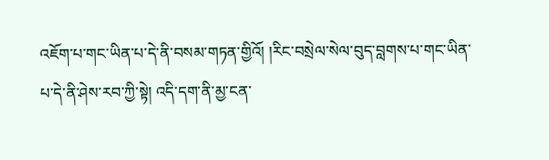འཇོག་པ་གང་ཡིན་པ་དེ་ནི་བསམ་གཏན་གྱིའོ། །རིང་བསྲེལ་སེལ་བུད་བླགས་པ་གང་ཡིན་པ་དེ་ནི་ཤེས་རབ་ཀྱི་སྟེ། འདི་དག་ནི་མྱ་ངན་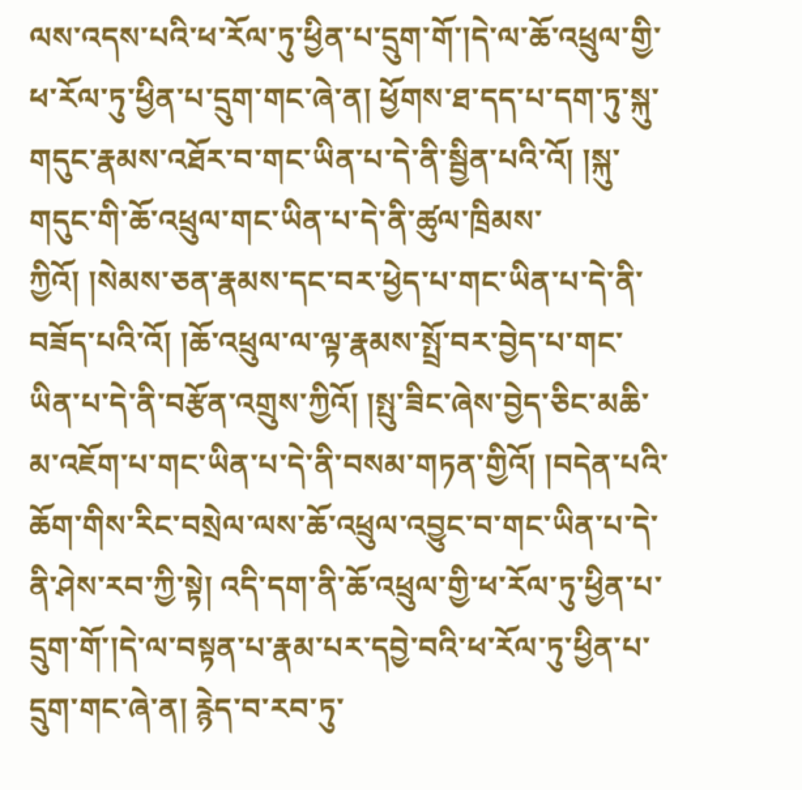ལས་འདས་པའི་ཕ་རོལ་ཏུ་ཕྱིན་པ་དྲུག་གོ་།དེ་ལ་ཆོ་འཕྲུལ་གྱི་ཕ་རོལ་ཏུ་ཕྱིན་པ་དྲུག་གང་ཞེ་ན། ཕྱོགས་ཐ་དད་པ་དག་ཏུ་སྐུ་གདུང་རྣམས་འཐོར་བ་གང་ཡིན་པ་དེ་ནི་སྦྱིན་པའི་འོ། །སྐུ་གདུང་གི་ཆོ་འཕྲུལ་གང་ཡིན་པ་དེ་ནི་ཚུལ་ཁྲིམས་ཀྱིའོ། །སེམས་ཅན་རྣམས་དང་བར་ཕྱེད་པ་གང་ཡིན་པ་དེ་ནི་བཟོད་པའི་འོ། །ཆོ་འཕྲུལ་ལ་ལྟ་རྣམས་སྤྲོ་བར་བྱེད་པ་གང་ཡིན་པ་དེ་ནི་བརྩོན་འགྲུས་ཀྱིའོ། །སྤུ་ཟིང་ཞེས་བྱེད་ཅིང་མཆི་མ་འཇོག་པ་གང་ཡིན་པ་དེ་ནི་བསམ་གཏན་གྱིའོ། །བདེན་པའི་ཆོག་གིས་རིང་བསྲེལ་ལས་ཆོ་འཕྲུལ་འབྱུང་བ་གང་ཡིན་པ་དེ་ནི་ཤེས་རབ་ཀྱི་སྟེ། འདི་དག་ནི་ཆོ་འཕྲུལ་གྱི་ཕ་རོལ་ཏུ་ཕྱིན་པ་དྲུག་གོ་།དེ་ལ་བསྟན་པ་རྣམ་པར་དབྱེ་བའི་ཕ་རོལ་ཏུ་ཕྱིན་པ་དྲུག་གང་ཞེ་ན། རྙེད་བ་རབ་ཏུ་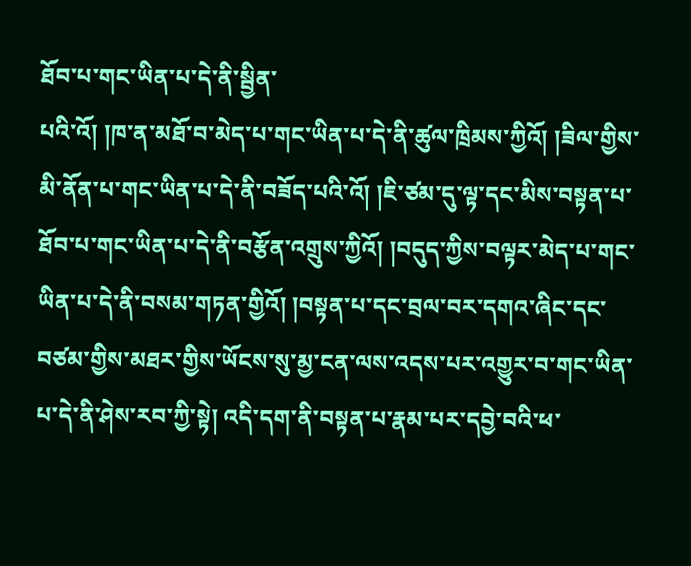ཐོབ་པ་གང་ཡིན་པ་དེ་ནི་སྦྱིན་
པའི་འོ། །ཁ་ན་མཐོ་བ་མེད་པ་གང་ཡིན་པ་དེ་ནི་ཚུལ་ཁྲིམས་ཀྱིའོ། །ཟིལ་གྱིས་མི་ནོན་པ་གང་ཡིན་པ་དེ་ནི་བཟོད་པའི་འོ། །ཇི་ཙམ་དུ་ལྟ་དང་མིས་བསྟན་པ་ཐོབ་པ་གང་ཡིན་པ་དེ་ནི་བརྩོན་འགྲུས་ཀྱིའོ། །བདུད་ཀྱིས་བལྟར་མེད་པ་གང་ཡིན་པ་དེ་ནི་བསམ་གཏན་གྱིའོ། །བསྟན་པ་དང་བྲལ་བར་དགའ་ཞིང་དང་བཙམ་གྱིས་མཐར་གྱིས་ཡོངས་སུ་མྱ་ངན་ལས་འདས་པར་འགྱུར་བ་གང་ཡིན་པ་དེ་ནི་ཤེས་རབ་ཀྱི་སྟེ། འདི་དག་ནི་བསྟན་པ་རྣམ་པར་དབྱེ་བའི་ཕ་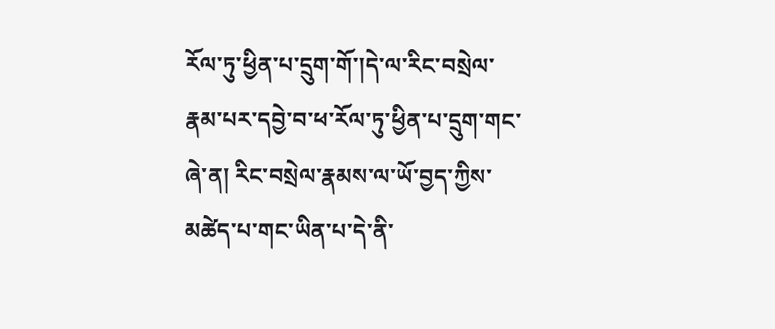རོལ་ཏུ་ཕྱིན་པ་དྲུག་གོ་།དེ་ལ་རིང་བསྲེལ་རྣམ་པར་དབྱེ་བ་ཕ་རོལ་ཏུ་ཕྱིན་པ་དྲུག་གང་ཞེ་ན། རིང་བསྲེལ་རྣམས་ལ་ཡོ་བྱད་ཀྱིས་མཚེད་པ་གང་ཡིན་པ་དེ་ནི་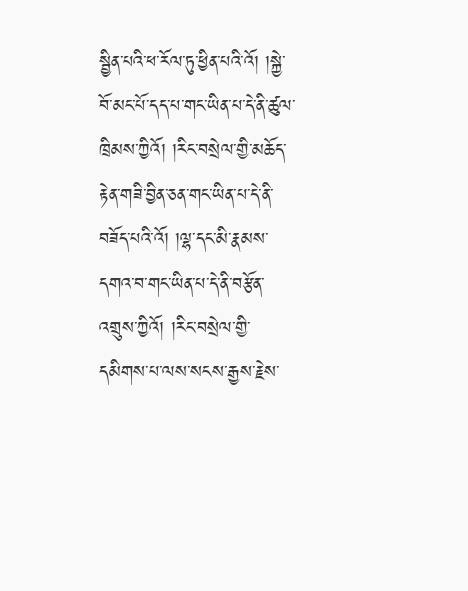སྦྱིན་པའི་ཕ་རོལ་ཏུ་ཕྱིན་པའི་འོ། །སྐྱེ་བོ་མང་པོ་དད་པ་གང་ཡིན་པ་དེ་ནི་ཚུལ་ཁྲིམས་ཀྱིའོ། །རིང་བསྲེལ་གྱི་མཆོད་རྟེན་གཟི་བྱིན་ཅན་གང་ཡིན་པ་དེ་ནི་བཟོད་པའི་འོ། །ལྷ་དང་མི་རྣམས་དགའ་བ་གང་ཡིན་པ་དེ་ནི་བརྩོན་འགྲུས་ཀྱིའོ། །རིང་བསྲེལ་གྱི་དམིགས་པ་ལས་སངས་རྒྱས་རྗེས་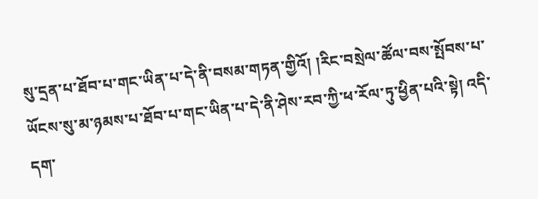སུ་དྲན་པ་ཐོབ་པ་གང་ཡིན་པ་དེ་ནི་བསམ་གཏན་གྱིའོ། །རིང་བསྲེལ་ཚོལ་བས་སྤོབས་པ་ཡོངས་སུ་མ་ཉམས་པ་ཐོབ་པ་གང་ཡིན་པ་དེ་ནི་ཤེས་རབ་ཀྱི་ཕ་རོལ་ཏུ་ཕྱིན་པའི་སྟེ། འདི་དག་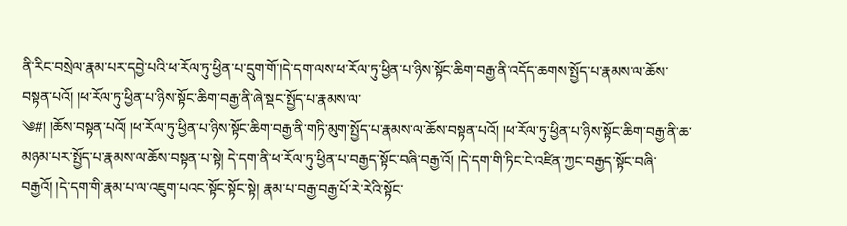ནི་རིང་བསྲེལ་རྣམ་པར་དབྱེ་པའི་ཕ་རོལ་ཏུ་ཕྱིན་པ་དྲུག་གོ་།དེ་དག་ལས་ཕ་རོལ་ཏུ་ཕྱིན་པ་ཉིས་སྟོང་ཆིག་བརྒྱ་ནི་འདོད་ཆགས་སྤྱོད་པ་རྣམས་ལ་ཆོས་བསྟན་པའོ། །ཕ་རོལ་ཏུ་ཕྱིན་པ་ཉིས་སྟོང་ཆིག་བརྒྱ་ནི་ཞེ་སྡང་སྤྱོད་པ་རྣམས་ལ་
༄#། །ཆོས་བསྟན་པའོ། །ཕ་རོལ་ཏུ་ཕྱིན་པ་ཉིས་སྟོང་ཆིག་བརྒྱ་ནི་གཏི་མུག་སྤྱོད་པ་རྣམས་ལ་ཆོས་བསྟན་པའོ། །ཕ་རོལ་ཏུ་ཕྱིན་པ་ཉིས་སྟོང་ཆིག་བརྒྱ་ནི་ཆ་མཉམ་པར་སྤྱོད་པ་རྣམས་ལ་ཆོས་བསྟན་པ་སྟེ། དེ་དག་ནི་ཕ་རོལ་ཏུ་ཕྱིན་པ་བརྒྱད་སྟོང་བཞི་བརྒྱ་འོ། །དེ་དག་གི་ཏིང་ངེ་འཛིན་ཀྱང་བརྒྱད་སྟོང་བཞི་བརྒྱའོ། །དེ་དག་གི་རྣམ་པ་ལ་འཇུག་པའང་སྟོང་སྟོང་སྟེ། རྣམ་པ་བརྒྱ་བརྒྱ་པོ་རེ་རེའི་སྟོང་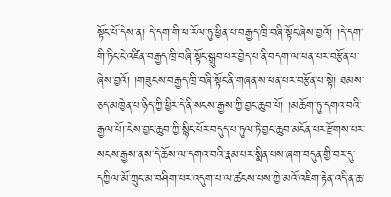སྟོང་པོ་དེས་ན། དེ་དག་གི་ཕ་རོལ་ཏུ་ཕྱིན་པ་བརྒྱད་ཁྲི་བཞི་སྟོང་ཞེས་བྱའོ། །དེ་དག་གི་ཏིང་ངེ་འཛིན་བརྒྱད་ཁྲི་བཞི་སྟོང་སྒྲུབ་པར་བྱེད་པ་ནི་བདག་ལ་ཕན་པར་བརྩོན་པ་ཞེས་བྱའོ། །གཟུངས་བརྒྱད་ཁྲི་བཞི་སྟོང་ནི་གཞན་ས་ཕན་པར་བརྩོན་པ་སྟེ། ཐམས་ཅད་མཁྱེན་པ་ཉིད་ཀྱི་ཕྱིར་དེ་ནི་སངས་རྒྱས་ཀྱི་བྱང་ཆུབ་པོ། །མཆོག་ཏུ་དགའ་བའི་རྒྱལ་པོ།་ངེས་བྱང་ཆུབ་ཀྱི་སྙིང་པོར་བདུད་པ་ཏུལ་ཏེ་བྱང་ཆུབ་མངོན་པར་རྫོགས་པར་སངས་རྒྱས་ནས་དེ་ཆོས་ལ་དགའ་བའི་རྣམ་པར་སྨིན་པས་ཞག་བདུན་གྱི་བར་དུ་དཀྱིལ་མོ་ཀྲུང་མ་བཤིག་པར་འདུག་པ་ལ་ཚངས་པས་ཀྱེ་མའོ་འཇིག་རྟེན་འདི་ན་ཆ་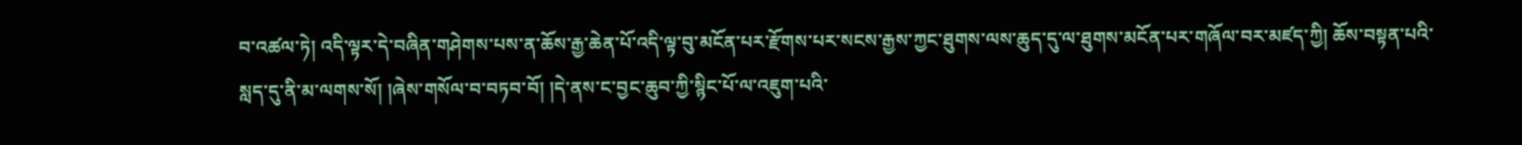བ་འཚལ་ཏེ། འདི་ལྟར་དེ་བཞིན་གཤེགས་པས་ན་ཆོས་རྒྱ་ཆེན་པོ་འདི་ལྟ་བུ་མངོན་པར་རྫོགས་པར་སངས་རྒྱས་ཀྱང་ཐུགས་ལས་ཆུད་དུ་ལ་ཐུགས་མངོན་པར་གཞོལ་བར་མཛད་ཀྱི། ཆོས་བསྟན་པའི་སླད་དུ་ནི་མ་ལགས་སོ། །ཞེས་གསོལ་བ་བཏབ་བོ། །དེ་ནས་ང་བྱང་ཆུབ་ཀྱི་སྙིང་པོ་ལ་འཇུག་པའི་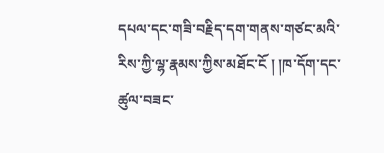དཔལ་དང་གཟི་བརྗིད་དག་གནས་གཙང་མའི་རིས་ཀྱི་ལྷ་རྣམས་ཀྱིས་མཐོང་ངོ ། །ཁ་དོག་དང་ཚུལ་བཟང་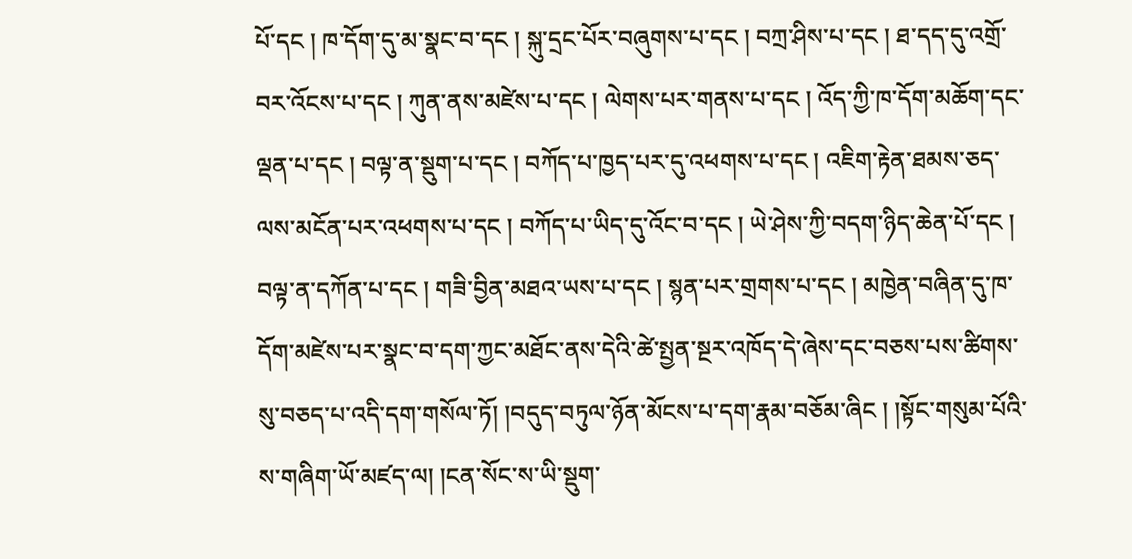པོ་དང ། ཁ་དོག་དུ་མ་སྣང་བ་དང ། སྐུ་དྲང་པོར་བཞུགས་པ་དང ། བཀྲ་ཤིས་པ་དང ། ཐ་དད་དུ་འགྲོ་བར་འོངས་པ་དང ། ཀུན་ནས་མཛེས་པ་དང ། ལེགས་པར་གནས་པ་དང ། འོད་ཀྱི་ཁ་དོག་མཆོག་དང་ལྡན་པ་དང ། བལྟ་ན་སྡུག་པ་དང ། བཀོད་པ་ཁྱད་པར་དུ་འཕགས་པ་དང ། འཇིག་རྟེན་ཐམས་ཅད་ལས་མངོན་པར་འཕགས་པ་དང ། བཀོད་པ་ཡིད་དུ་འོང་བ་དང ། ཡེ་ཤེས་ཀྱི་བདག་ཉིད་ཆེན་པོ་དང ། བལྟ་ན་དཀོན་པ་དང ། གཟི་བྱིན་མཐའ་ཡས་པ་དང ། སྙན་པར་གྲགས་པ་དང ། མཁྱེན་བཞིན་དུ་ཁ་དོག་མཛེས་པར་སྣང་བ་དག་ཀྱང་མཐོང་ནས་དེའི་ཚེ་སྤྱན་སྔར་འཁོད་དེ་ཞེས་དང་བཅས་པས་ཚིགས་སུ་བཅད་པ་འདི་དག་གསོལ་ཏོ། །བདུད་བཏུལ་ཉོན་མོངས་པ་དག་རྣམ་བཅོམ་ཞིང ། །སྟོང་གསུམ་པོའི་ས་གཞིག་ཡོ་མཛད་ལ། །ངན་སོང་ས་ཡི་སྡུག་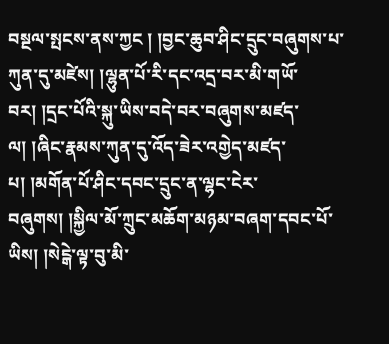བསྔལ་སྤངས་ནས་ཀྱང ། །བྱང་ཆུབ་ཤིང་དྲུང་བཞུགས་པ་ཀུན་དུ་མཛེས། །ལྷུན་པོ་རི་དང་འདྲ་བར་མི་གཡོ་བར། །དྲང་པོའི་སྐུ་ཡིས་བདེ་བར་བཞུགས་མཛད་ལ། །ཞིང་རྣམས་ཀུན་དུ་འོད་ཟེར་འགྱེད་མཛད་པ། །མགོན་པོ་ཤིང་དབང་དྲུང་ན་ལྷང་ངེར་བཞུགས། །སྐྱིལ་མོ་ཀྲུང་མཆོག་མཉམ་བཞག་དབང་པོ་ཡིས། །སེངྒེ་ལྟ་བུ་མི་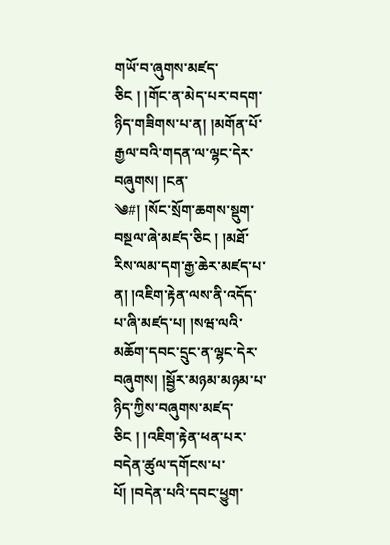གཡོ་བ་ཞུགས་མཛད་ཅིང ། །གོང་ན་མེད་པར་བདག་ཉིད་གཟིགས་པ་ན། །མགོན་པོ་རྒྱལ་བའི་གདན་ལ་ལྷང་དེར་བཞུགས། །ངན་
༄#། །སོང་སྲོག་ཆགས་སྡུག་བསྔལ་ཞེ་མཛད་ཅིང ། །མཐོ་རིས་ལམ་དག་རྒྱ་ཆེར་མཛད་པ་ན། །འཇིག་རྟེན་ལས་ནི་འདོད་པ་ཞི་མཛད་པ། །སཝ་ལའི་མཆོག་དབང་དྲུང་ན་ལྷང་དེར་བཞུགས། །སྦྱོར་མཉམ་མཉམ་པ་ཉིད་ཀྱིས་བཞུགས་མཛད་ཅིང ། །འཇིག་རྟེན་ཕན་པར་བདེན་ཚུལ་དགོངས་པ་པོ། །བདེན་པའི་དབང་ཕྱུག་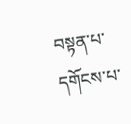བསྟན་པ་དགོངས་པ་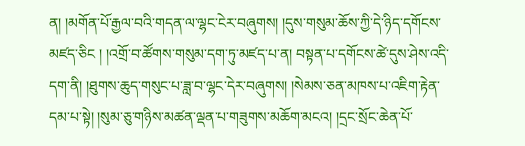ན། །མགོན་པོ་རྒྱལ་བའི་གདན་ལ་ལྷང་ངེར་བཞུགས། །དུས་གསུམ་ཆོས་ཀྱི་དེ་ཉིད་དགོངས་མཛད་ཅིང ། །འགྲོ་བ་ཚོགས་གསུམ་དག་ཏུ་མཛད་པ་ན། བསྟན་པ་དགོངས་ཚེ་དུས་ཤེས་འདི་དག་ནི། །ཐུགས་ཆུད་གསུང་པ་ཟླ་བ་ལྷང་དེར་བཞུགས། །སེམས་ཅན་མཁས་པ་འཇིག་རྟེན་དམ་པ་སྟེ། །སུམ་ཅུ་གཉིས་མཚན་ལྡན་པ་གཟུགས་མཆོག་མངའ། །དྲང་སྲོང་ཆེན་པོ་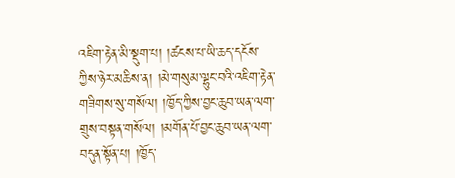འཇིག་རྟེན་མི་སྡུག་པ། །ཚངས་པ་ཡི་ཆད་དངོས་ཀྱིས་ཉེར་མཆིས་ན། །མེ་གསུམ་ལྷུང་བའི་འཇིག་རྟེན་གཟིགས་སུ་གསོལ། །ཁྱོད་ཀྱིས་བྱང་ཆུབ་ཡན་ལག་གྲུས་བསྟན་གསོལ། །མགོན་པོ་བྱང་ཆུབ་ཡན་ལག་བདུན་སྟོན་པ། །ཁྱོད་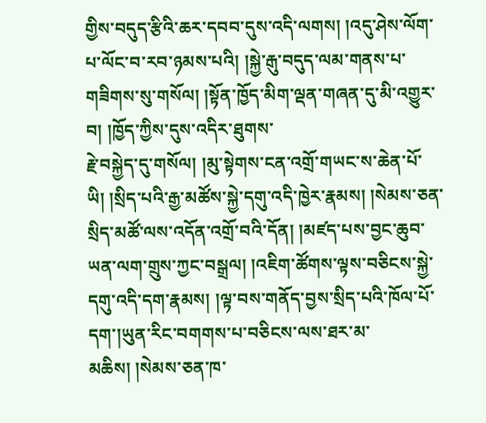གྱིས་བདུད་རྩིའི་ཆར་དབབ་དུས་འདི་ལགས། །འདུ་ཤེས་ལོག་པ་ལོང་བ་རབ་ཉམས་པའི། །སྐྱེ་རྒུ་བདུད་ལམ་གནས་པ་གཟིགས་སུ་གསོལ། །སྟོན་ཁྱོད་མིག་ལྡན་གཞན་དུ་མི་འགྱུར་བ། །ཁྱོད་ཀྱིས་དུས་འདིར་ཐུགས་
རྗེ་བསྐྱེད་དུ་གསོལ། །མུ་སྟེགས་ངན་འགྲོ་གཡང་ས་ཆེན་པོ་ཡི། །སྲིད་པའི་རྒྱ་མཚོས་སྐྱེ་དགུ་འདི་ཁྱེར་རྣམས། །སེམས་ཅན་སྲིད་མཚོ་ལས་འདོན་འགྲོ་བའི་དོན། །མཛད་པས་བྱང་ཆུབ་ཡན་ལག་གྲུས་ཀྱང་བསྒྲལ། །འཇིག་ཚོགས་ལྟས་བཅིངས་སྐྱེ་དགུ་འདི་དག་རྣམས། །ལྟ་བས་གནོད་བྱས་སྲིད་པའི་ཁོལ་པོ་དག་།ཡུན་རིང་བགགས་པ་བཅིངས་ལས་ཐར་མ་མཆིས། །སེམས་ཅན་ཁ་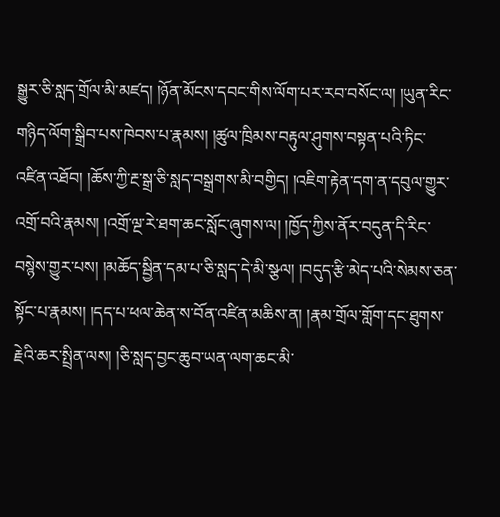སྒྱུར་ཅི་སླད་གྲོལ་མི་མཛད། །ཉོན་མོངས་དབང་གིས་ལོག་པར་རབ་བསོང་ལ། །ཡུན་རིང་གཉིད་ལོག་སྒྲིབ་པས་ཁེབས་པ་རྣམས། །ཚུལ་ཁྲིམས་བརྟུལ་ཤུགས་བསྟན་པའི་ཏིང་འཛིན་འཐོབ། །ཆོས་ཀྱི་རྔ་སྒྲ་ཅི་སླད་བསྒྲགས་མི་བགྱིད། །འཇིག་རྟེན་དག་ན་དབུལ་གྱུར་འགྲོ་བའི་རྣམས། །འགྲོ་ལྔ་རེ་ཐག་ཆང་སློང་ཞུགས་ལ། །ཁྱོད་ཀྱིས་ནོར་བདུན་དི་རིང་བསྙེས་གྱུར་པས། །མཆོད་སྦྱིན་དམ་པ་ཅི་སླད་དེ་མི་སྩལ། །བདུད་རྩི་མེད་པའི་སེམས་ཅན་སྟོང་པ་རྣམས། །དད་པ་ཕལ་ཆེན་ས་བོན་འཛིན་མཆིས་ན། །རྣམ་གྲོལ་གློག་དང་ཐུགས་རྗེའི་ཆར་སྤྲིན་ལས། །ཅི་སླད་བྱང་ཆུབ་ཡན་ལག་ཆང་མི་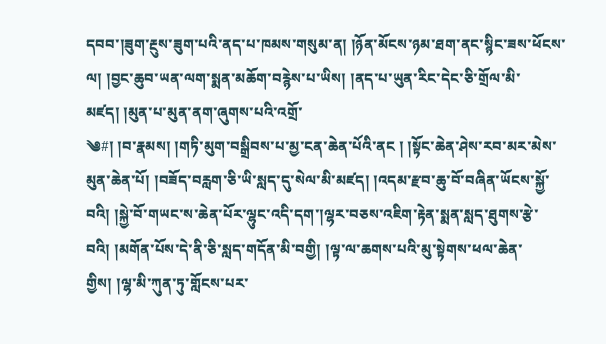དབབ་།ཟུག་རྔུས་ཟུག་པའི་ནད་པ་ཁམས་གསུམ་ན། །ཉོན་མོངས་ཉམ་ཐག་ནང་སྙིང་ཟས་ཕོངས་ལ། །བྱང་ཆུབ་ཡན་ལག་སྨན་མཆོག་བརྙེས་པ་ཡིས། །ནད་པ་ཡུན་རིང་དེང་ཅི་གྲོལ་མི་མཛད། །མུན་པ་མུན་ནག་ཞུགས་པའི་འགྲོ་
༄#། །བ་རྣམས། །གཏི་མུག་བསྒྲིབས་པ་མྱ་ངན་ཆེན་པོའི་ནང ། །སྟོང་ཆེན་ཤེས་རབ་མར་མེས་མུན་ཆེན་པོ། །བཟོད་བརླག་ཅི་ཡི་སླད་དུ་སེལ་མི་མཛད། །འདམ་རྫབ་ཆུ་བོ་བཞིན་ཡོངས་སྐྱོ་བའི། །སྐྱེ་བོ་གཡང་ས་ཆེན་པོར་ལྷུང་འདི་དག་།ལྷར་བཅས་འཇིག་རྟེན་སྨན་སླད་ཐུགས་རྩེ་བའི། །མགོན་པོས་དེ་ནི་ཅི་སླད་གདོན་མི་བགྱི། །ལྟ་ལ་ཆགས་པའི་མུ་སྟེགས་ཕལ་ཆེན་གྱིས། །ལྷ་མི་ཀུན་ཏུ་གློངས་པར་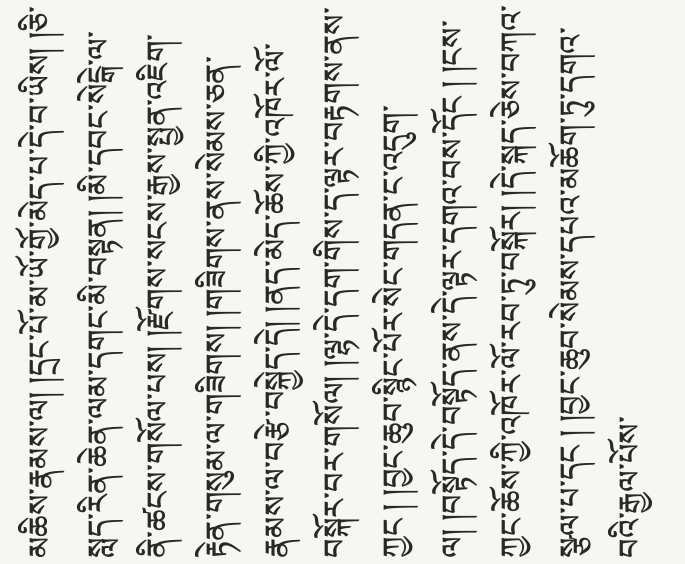མཆིས་རྣམས་ལ། །དྲང་པོ་མ་ཡོ་གྱོ་མེད་པ་དེ་བ་ཡིས། །ཅི་སླད་རིན་ཆེན་ལམ་དགང་མི་བསྟན། །མི་དབང་སེངྒེ་ལ་ནི་ཚངས་གསོལ་པས། །རྫོགས་སངས་རྒྱས་སྤྱན་འཇིག་རྟེན་གསུམ་ལ་གཟིགས། །གཟིགས་ནས་སེམས་ཅན་རྣམས་ལ་བརྩེ་བསྐྱེད་དེ། །ནད་མེད་ཆོས་ཀྱི་འཁོར་ལོ་བསྐོར་བར་གསོལ། །ལྷ་དེ་དག་གིས་ད་ལྟར་བརྟགས་ནས་ཀྱང ། །བྱང་ཆུབ་སྙིང་པོར་སེང་གདན་ང་འདུག་ལ། །བསྟོད་དེ་བསྟོད་ནས་དེ་ལྟར་དགའ་བས་དོང ། །ངས་ཀྱང་ཆོས་ཀྱི་འཁོར་ལོ་རབ་ཏུ་བསྐོར། །དེ་སྐད་ཅེས་བཀའ་སྩལ་པ་དང ། །བྱང་ཆུབ་སེམས་དཔའ་མཆོག་ཏུ་དགའ་བའི་རྒྱལ་པོས་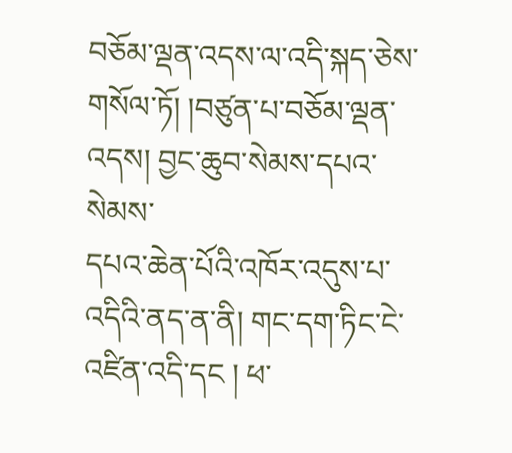བཅོམ་ལྡན་འདས་ལ་འདི་སྐད་ཅེས་གསོལ་ཏོ། །བཙུན་པ་བཅོམ་ལྡན་འདས། བྱང་ཆུབ་སེམས་དཔའ་སེམས་
དཔའ་ཆེན་པོའི་འཁོར་འདུས་པ་འདིའི་ནད་ན་ནི། གང་དག་ཏིང་ངེ་འཛིན་འདི་དང ། ཕ་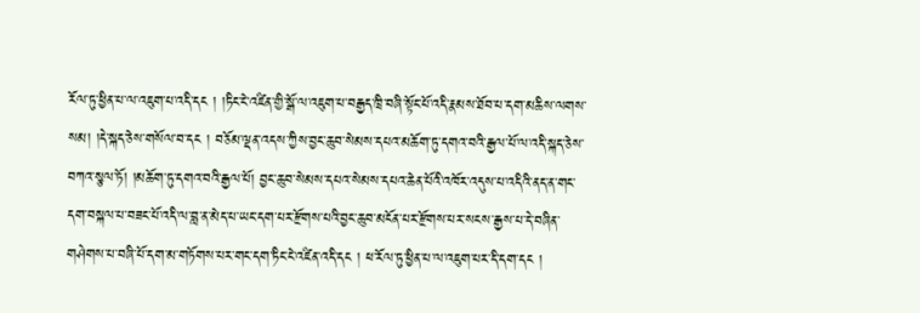རོལ་ཏུ་ཕྱིན་པ་ལ་འཇུག་པ་འདི་དང ། །ཏིང་ངེ་འཛིན་གྱི་སྒོ་ལ་འཇུག་པ་བརྒྱད་ཁྲི་བཞི་སྟོང་པོ་འདི་རྣམས་ཐོབ་པ་དག་མཆིས་ལགས་སམ། །དེ་སྐད་ཅེས་གསོལ་བ་དང ། བཅོམ་ལྡན་འདས་ཀྱིས་བྱང་ཆུབ་སེམས་དཔའ་མཆོག་ཏུ་དགའ་བའི་རྒྱལ་པོ་ལ་འདི་སྐད་ཅེས་བཀའ་སྩལ་ཏོ། །མཆོག་ཏུ་དགའ་བའི་རྒྱལ་པོ། བྱང་ཆུབ་སེམས་དཔའ་སེམས་དཔའ་ཆེན་པོའི་འཁོར་འདུས་པ་འདིའི་ནད་ན་གང་དག་བསྐལ་པ་བཟང་པོ་འདི་ལ་བླ་ན་མེད་པ་ཡང་དག་པར་རྫོགས་པའི་བྱང་ཆུབ་མངོན་པར་རྫོགས་པར་སངས་རྒྱས་པ་དེ་བཞིན་གཤེགས་པ་བཞི་པོ་དག་མ་གཏོགས་པར་གང་དག་ཏིང་ངེ་འཛིན་འདི་དང ། ཕ་རོལ་ཏུ་ཕྱིན་པ་ལ་འཇུག་པར་དི་དག་དང །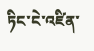ཏིང་ངེ་འཛིན་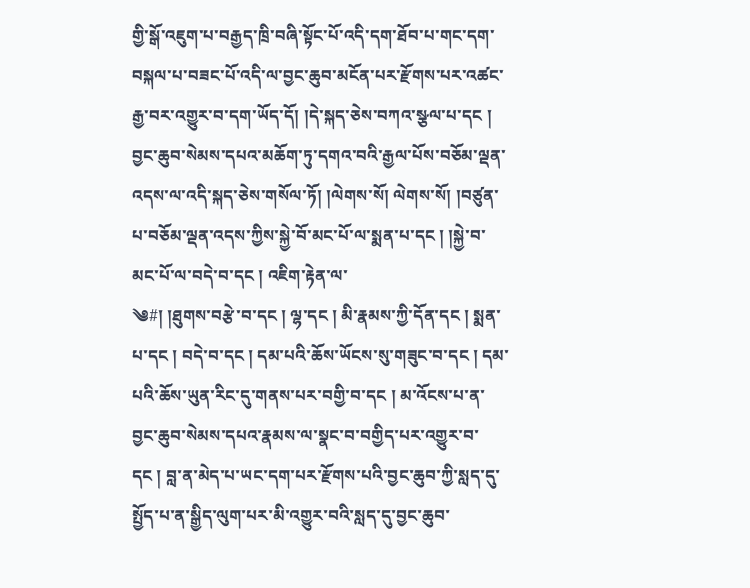གྱི་སྒོ་འཇུག་པ་བརྒྱད་ཁྲི་བཞི་སྟོང་པོ་འདི་དག་ཐོབ་པ་གང་དག་བསྐལ་པ་བཟང་པོ་འདི་ལ་བྱང་ཆུབ་མངོན་པར་རྫོགས་པར་འཚང་རྒྱ་བར་འགྱུར་བ་དག་ཡོད་དོ། །དེ་སྐད་ཅེས་བཀའ་སྩལ་པ་དང ། བྱང་ཆུབ་སེམས་དཔའ་མཆོག་ཏུ་དགའ་བའི་རྒྱལ་པོས་བཅོམ་ལྡན་འདས་ལ་འདི་སྐད་ཅེས་གསོལ་ཏོ། །ལེགས་སོ། ལེགས་སོ། །བཙུན་པ་བཅོམ་ལྡན་འདས་ཀྱིས་སྐྱེ་བོ་མང་པོ་ལ་སྨན་པ་དང ། །སྐྱེ་བ་མང་པོ་ལ་བདེ་བ་དང ། འཇིག་རྟེན་ལ་
༄#། །ཐུགས་བརྩེ་བ་དང ། ལྷ་དང ། མི་རྣམས་ཀྱི་དོན་དང ། སྨན་པ་དང ། བདེ་བ་དང ། དམ་པའི་ཆོས་ཡོངས་སུ་གཟུང་བ་དང ། དམ་པའི་ཆོས་ཡུན་རིང་དུ་གནས་པར་བགྱི་བ་དང ། མ་འོངས་པ་ན་བྱང་ཆུབ་སེམས་དཔའ་རྣམས་ལ་སྣང་བ་བགྱིད་པར་འགྱུར་བ་དང ། བླ་ན་མེད་པ་ཡང་དག་པར་རྫོགས་པའི་བྱང་ཆུབ་ཀྱི་སླད་དུ་སྤྱོད་པ་ན་སྒྱིད་ལུག་པར་མི་འགྱུར་བའི་སླད་དུ་བྱང་ཆུབ་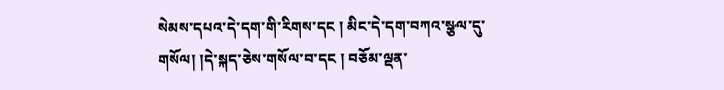སེམས་དཔའ་དེ་དག་གི་རིགས་དང ། མིང་དེ་དག་བཀའ་སྩལ་དུ་གསོལ། །དེ་སྐད་ཅེས་གསོལ་བ་དང ། བཅོམ་ལྡན་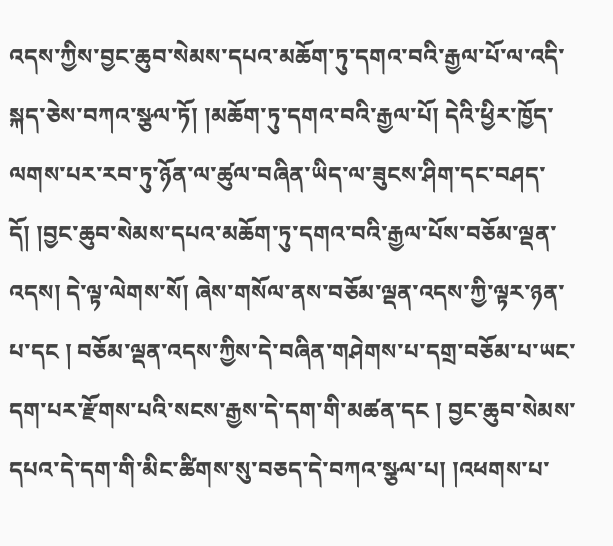འདས་ཀྱིས་བྱང་ཆུབ་སེམས་དཔའ་མཆོག་ཏུ་དགའ་བའི་རྒྱལ་པོ་ལ་འདི་སྐད་ཅེས་བཀའ་སྩལ་ཏོ། །མཆོག་ཏུ་དགའ་བའི་རྒྱལ་པོ། དེའི་ཕྱིར་ཁྱོད་ལགས་པར་རབ་ཏུ་ཉོན་ལ་ཚུལ་བཞིན་ཡིད་ལ་ཟུངས་ཤིག་དང་བཤད་དོ། །བྱང་ཆུབ་སེམས་དཔའ་མཆོག་ཏུ་དགའ་བའི་རྒྱལ་པོས་བཅོམ་ལྡན་འདས། དེ་ལྟ་ལེགས་སོ། ཞེས་གསོལ་ནས་བཅོམ་ལྡན་འདས་ཀྱི་ལྟར་ཉན་པ་དང ། བཅོམ་ལྡན་འདས་ཀྱིས་དེ་བཞིན་གཤེགས་པ་དགྲ་བཅོམ་པ་ཡང་དག་པར་རྫོགས་པའི་སངས་རྒྱས་དེ་དག་གི་མཚན་དང ། བྱང་ཆུབ་སེམས་དཔའ་དེ་དག་གི་མིང་ཚིགས་སུ་བཅད་དེ་བཀའ་སྩལ་པ། །འཕགས་པ་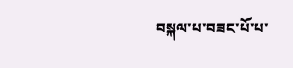བསྐལ་པ་བཟང་པོ་པ་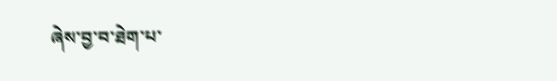ཞེས་བྱ་བ་ཐེག་པ་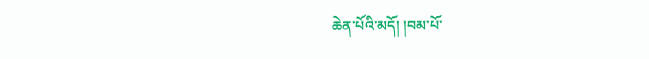ཆེན་པོའི་མདོ། །བམ་པོ་